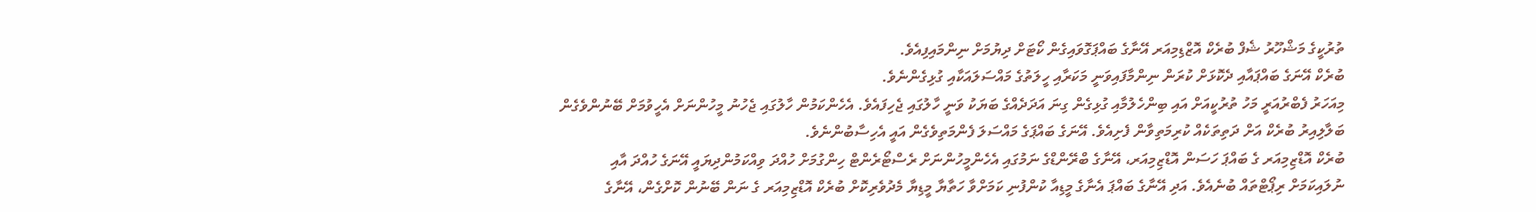ތުރުކީގެ މަޝްހޫރު ޝެފް ބުރެކް އޮޒްޑިމިއަރ އޭނާގެ ބައްޕަގޮވައިގެން ކޯޓަށް ދިޔުމަށް ނިންމައިފިއެވެ.
ބުރެކް އޭނަގެ ބައްޕައާއި ދެކޮޅަށް ކުރަން ނިންމާފައިވަނީ މަކަރާއި ހީލަތުގެ މައްސަލައަކާއި ގުޅިގެންނެވެ.
މިއަހަރު ފެބްރުއަރީ މަހު ތުރުކީއަށް އައި ބިންހެލުމާއި ގުޅިގެން ގިނަ އަދަދެއްގެ ބަޔަކު ވަނީ ހާލުގައި ޖެހިފައެވެ. އެހެންކަމުން ހާލުގައި ޖެހުނު މީހުންނަށް އެހީވުމަށް ބޭނުންވެގެން ބަލާލިއިރު ބުރެކް އަށް ދަތިތަކެއް ކުރިމަތިވާން ފެށިއެވެ. އޭނަގެ ބައްޕަގެ މައްސަލަ ފެންމަތިވެގެން އައީ އެހިސާބުންނެވެ.
ބުރެކް އޮޑްޒިމިއަރ ގެ ބައްޕަ ހަސަން އޮޑްޒިމިއަރ، އޭނާގެ ބްރޭންޑްގެ ނަމުގައި އެހެންމީހުންނަށް ރެސްޓޯރެންޓް ހިންގުމަށް ހުއްދަ ވިއްކަމުންދިޔައީ އޭނަގެ ހުއްދަ އާއި ނުލައިކަމަށް ރިޕޯޓްތައް ބުނެއެވެ. އަދި އޭނާގެ ބައްޕަ އެނާގެ މީޑިއާ ކުންފުނި ކަމަށްވާ ހަތާޔާ މީޑިޔާ މެދުވެރިކޮށް ބުރެކް އޮޑްޒިމިއަރ ގެ ނަން ބޭނުން ކޮށްގެން، އޭނާގެ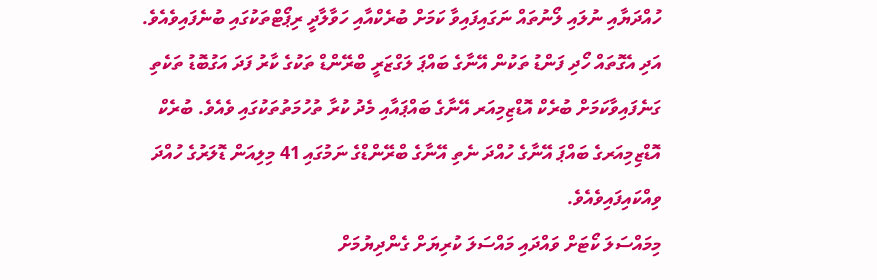ހުއްދަޔާއި ނުލައި ލޯނުތައް ނަގައިފައިވާ ކަމަށް ބުރެކްއާއި ހަވާލާދީ ރިޕޯޓްތަކުގައި ބުނެފައިވެއެވެ.
އަދި އެގޮތައް ހޯދި ފަންޑު ތަކުން އޭނާގެ ބައްޕަ ލަގްޒަރީ ބްރޭންޑް ތަކުގެ ކާރު ފަދަ އަގުބޮޑު ތަކެތި ގަނެފައިވާކަމަށް ބުރެކް އޮޑްޒިމިއަރ އޭނާގެ ބައްޕައާއި މެދު ކުރާ ތުހުމަތުތަކުގައި ވެއެވެ. ބުރެކް އޮޑްޒިމިއަރގެ ބައްޕަ އޭނާގެ ހުއްދަ ނެތި އޭނާގެ ބްރޭންޑްގެ ނަމުގައި 41 މިލިއަން ޑޮލަރުގެ ހުއްދަ ވިއްކައިފައިވެއެވެ.
މިމައްސަލަ ކޯޓަށް ވައްދައި މައްސަލަ ކުރިޔަށް ގެންދިޔުމަށް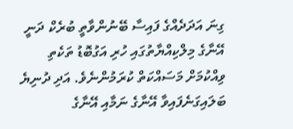ގިނަ އަދަދެއްގެ ފައިސާ ބޭނުންވާތީ ބުރެކް ދަނީ އޭނާގެ މިލްކިއްޔާތުގައި ހުރި އަގުބޮޑު ތަކެތި ވިއްކުމަށް މަސައްކަތް ކުރަމުންނެވެ. އަދި ދުނިޔެ ބަލައިގަނެފައިވާ އޭނާގެ ނަމާއި އޭނާގެ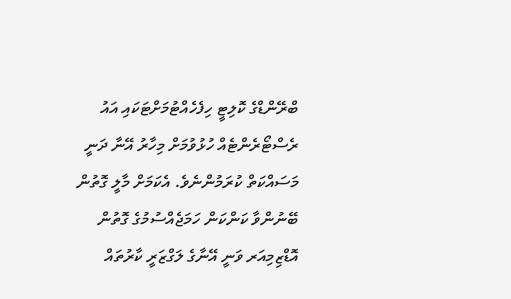ބްރޭންޑްގެ ކޮލިޓީ ހިފެހެއްޓުމަށްޓަކައި އައު ރެސްޓޯރެންޓެއް ހުޅުވުމަށް މިހާރު އޭނާ ދަނީ މަސައްކަތް ކުރަމުންނެވެ. އެކަމަށް މާލީ ގޮތުން ބޭނުންވާ ކަންކަން ހަމަޖެއްސުމުގެ ގޮތުން އޮޑްޒިމިއަރ ވަނީ އޭނާގެ ލަގްޒަރީ ކާރުތައް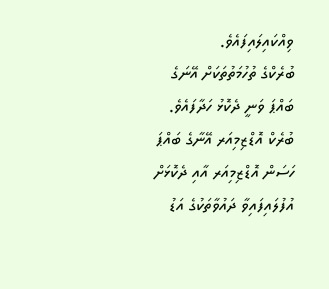ވިއްކައިލައިފައެވެ.
ބުރެކްގެ ތުހުމަތުތަކަށް އޭނަގެ ބައްޕަ ވަނީ ދެކޮޅު ހަދާފައެވެ. ބުރެކް އޮޑްޒިމިއަރ އޭނާގެ ބައްޕަ ހަސަން އޮޑްޒިމިއަރ އާއި ދެކޮޅަށް އުފުލައިފައިވާ ދައުވާތަކުގެ އަޑު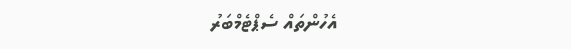އެހުންތައް ސެޕްޓެމްބަރު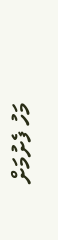މަހު ފެށުމަށް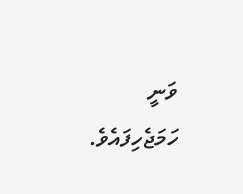ވަނީ ހަމަޖެހިފައެވެ.